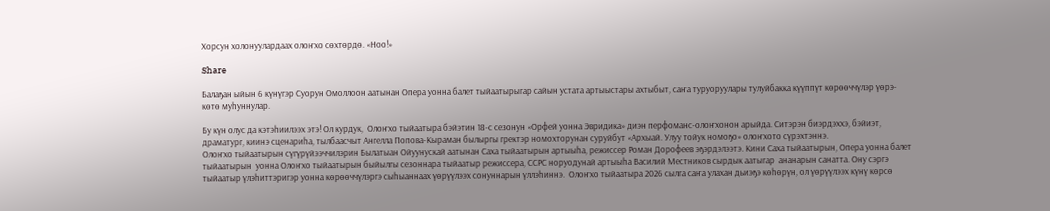Хорсун холонуулардаах олоҥхо сөхтөрдө. «Ноо!»

Share

Балаҕан ыйын 6 күнүгэр Суорун Омоллоон аатынан Опера уонна балет тыйаатырыгар сайын устата артыыстары ахтыбыт, саҥа туруоруулары тулуйбакка күүппүт көрөөччүлэр үөрэ-көтө муһуннулар.

Бу күн олус да кэтэһиилээх этэ! Ол курдук,  Олоҥхо тыйаатыра бэйэтин 18-с сезонун «Орфей уонна Эвридика» диэн перфоманс-олоҥхонон арыйда. Ситэрэн биэрдэххэ, бэйиэт, драматург, киинэ сценариһа, тылбаасчыт Ангелла Попова-Кыраман былыргы гректэр номохторунан суруйбут «Архыай. Улуу тойук номоҕо» олоҥхото сүрэхтэннэ.
Олоҥхо тыйаатырын сүгүрүйээччилэрин Былатыан Ойуунускай аатынан Саха тыйаатырын артыыһа, режиссер Роман Дорофеев эҕэрдэлээтэ. Кини Саха тыйаатырын, Опера уонна балет тыйаатырын  уонна Олоҥхо тыйаатырын быйылгы сезоннара тыйаатыр режиссера, ССРС норуодунай артыыһа Василий Местников сырдык аатыгар  ананарын санатта. Ону сэргэ тыйаатыр үлэһиттэригэр уонна көрөөччүлэргэ сыһыаннаах үөрүүлээх сонуннарын үллэһиннэ.  Олоҥхо тыйаатыра 2026 сылга саҥа улахан дьиэҕэ көһөрүн, ол үөрүүлээх күнү көрсө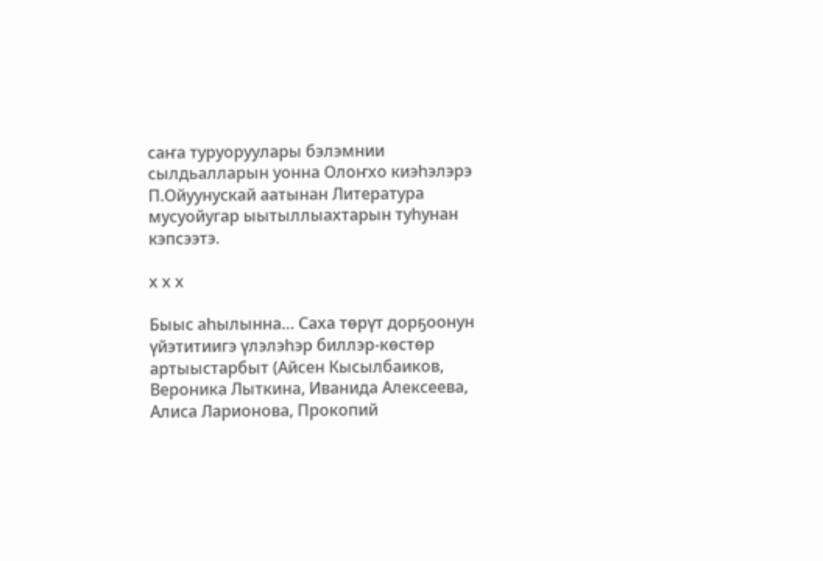саҥа туруоруулары бэлэмнии сылдьалларын уонна Олоҥхо киэһэлэрэ П.Ойуунускай аатынан Литература мусуойугар ыытыллыахтарын туһунан кэпсээтэ.

х х х

Быыс аһылынна… Саха төрүт дорҕоонун үйэтитиигэ үлэлэһэр биллэр-көстөр артыыстарбыт (Айсен Кысылбаиков, Вероника Лыткина, Иванида Алексеева, Алиса Ларионова, Прокопий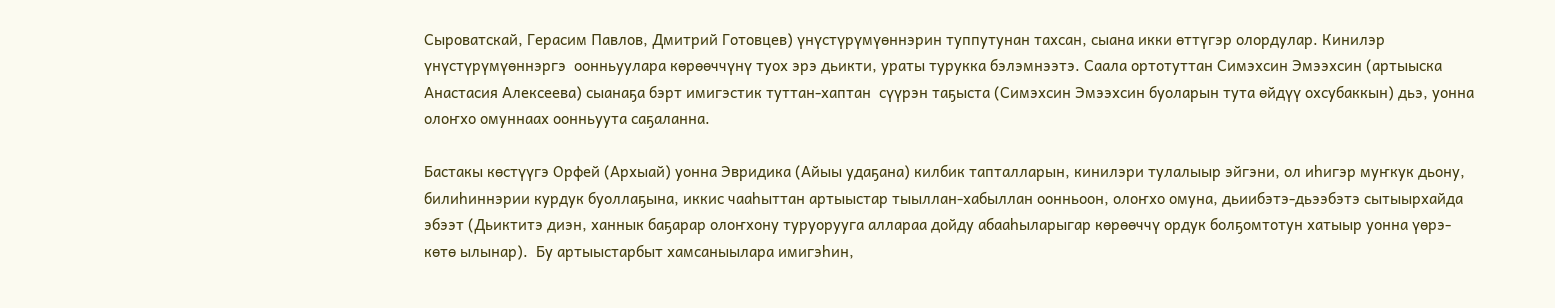Сыроватскай, Герасим Павлов, Дмитрий Готовцев) үнүстүрүмүөннэрин туппутунан тахсан, сыана икки өттүгэр олордулар. Кинилэр үнүстүрүмүөннэргэ  оонньуулара көрөөччүнү туох эрэ дьикти, ураты турукка бэлэмнээтэ. Саала ортотуттан Симэхсин Эмээхсин (артыыска Анастасия Алексеева) сыанаҕа бэрт имигэстик туттан-хаптан  сүүрэн таҕыста (Симэхсин Эмээхсин буоларын тута өйдүү охсубаккын) дьэ, уонна олоҥхо омуннаах оонньуута саҕаланна.

Бастакы көстүүгэ Орфей (Архыай) уонна Эвридика (Айыы удаҕана) килбик тапталларын, кинилэри тулалыыр эйгэни, ол иһигэр муҥкук дьону, билиһиннэрии курдук буоллаҕына, иккис чааһыттан артыыстар тыыллан-хабыллан оонньоон, олоҥхо омуна, дьиибэтэ-дьээбэтэ сытыырхайда эбээт (Дьиктитэ диэн, ханнык баҕарар олоҥхону туруорууга аллараа дойду абааһыларыгар көрөөччү ордук болҕомтотун хатыыр уонна үөрэ-көтө ылынар).  Бу артыыстарбыт хамсаныылара имигэһин,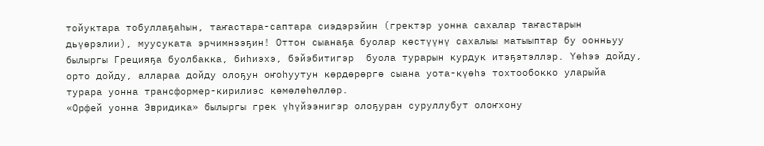тойуктара тобуллаҕаһын, таҥастара-саптара сиэдэрэйин (гректэр уонна сахалар таҥастарын дьүөрэлии), муусуката эрчимнээҕин! Оттон сыанаҕа буолар көстүүнү сахалыы матыыптар бу оонньуу былыргы Грецияҕа буолбакка, биһиэхэ, бэйэбитигэр  буола турарын курдук итэҕэтэллэр. Үөһээ дойду, орто дойду, аллараа дойду олоҕун оҥоһуутун көрдөрөргө сыана уота-күөһэ тохтообокко уларыйа турара уонна трансформер-кирилиэс көмөлөһөллөр.
«Орфей уонна Эвридика» былыргы грек үһүйээнигэр олоҕуран суруллубут олоҥхону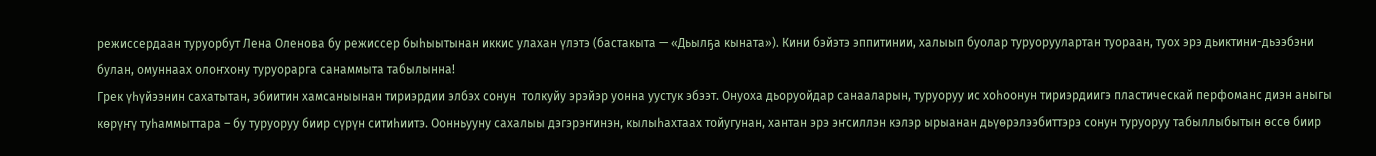режиссердаан туруорбут Лена Оленова бу режиссер быһыытынан иккис улахан үлэтэ (бастакыта — «Дьылҕа кыната»). Кини бэйэтэ эппитинии, халыып буолар туруоруулартан туораан, туох эрэ дьиктини-дьээбэни булан, омуннаах олоҥхону туруорарга санаммыта табылынна!
Грек үһүйээнин сахатытан, эбиитин хамсаныынан тириэрдии элбэх сонун  толкуйу эрэйэр уонна уустук эбээт. Онуоха дьоруойдар санааларын, туруоруу ис хоһоонун тириэрдиигэ пластическай перфоманс диэн аныгы көрүҥү туһаммыттара – бу туруоруу биир сүрүн ситиһиитэ. Оонньууну сахалыы дэгэрэҥинэн, кылыһахтаах тойугунан, хантан эрэ эҥсиллэн кэлэр ырыанан дьүөрэлээбиттэрэ сонун туруоруу табыллыбытын өссө биир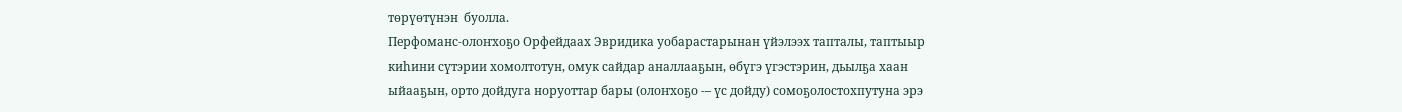төрүөтүнэн  буолла.
Перфоманс-олоҥхоҕо Орфейдаах Эвридика уобарастарынан үйэлээх тапталы, таптыыр киһини сүтэрии хомолтотун, омук сайдар аналлааҕын, өбүгэ үгэстэрин, дьылҕа хаан ыйааҕын, орто дойдуга норуоттар бары (олоҥхоҕо -– үс дойду) сомоҕолостохпутуна эрэ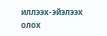иллээх-эйэлээх олох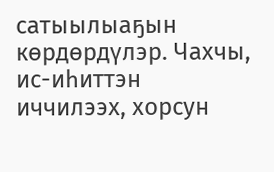сатыылыаҕын көрдөрдүлэр. Чахчы, ис-иһиттэн иччилээх, хорсун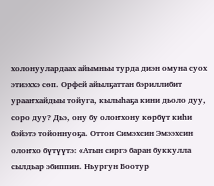холонуулардаах айымньы турда диэн омуна суох этиэххэ сөп. Орфей айылҕаттан бэриллибит урааҥхайдыы тойуга, кылыһаҕа кини дьоло дуу, соро дуу? Дьэ, ону бу олоҥхону көрбүт киһи бэйэтэ тойоннуоҕа. Оттон Симэхсин Эмээхсин олоҥхо бүтүүтэ: «Атын сиргэ баран буккулла сылдьар эбиппин. Ньургун Боотур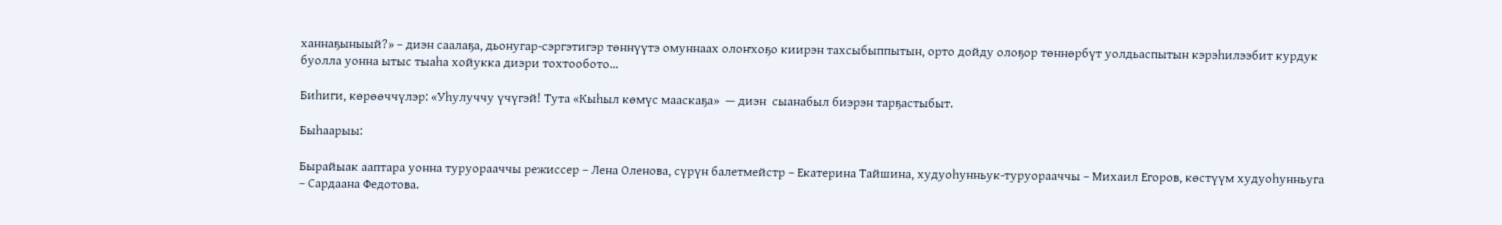ханнаҕыныый?» – диэн саалаҕа, дьонугар-сэргэтигэр төннүүтэ омуннаах олоҥхоҕо киирэн тахсыбыппытын, орто дойду олоҕор төннөрбүт уолдьаспытын кэрэһилээбит курдук буолла уонна ытыс тыаһа хойукка диэри тохтообото…

Биһиги, көрөөччүлэр: «Уһулуччу үчүгэй! Тута «Кыһыл көмүс мааскаҕа»  — диэн  сыанабыл биэрэн тарҕастыбыт.

Быһаарыы:

Бырайыак ааптара уонна туруорааччы режиссер – Лена Оленова, сүрүн балетмейстр – Екатерина Тайшина, худуоһунньук-туруорааччы – Михаил Егоров, көстүүм худуоһунньуга – Сардаана Федотова.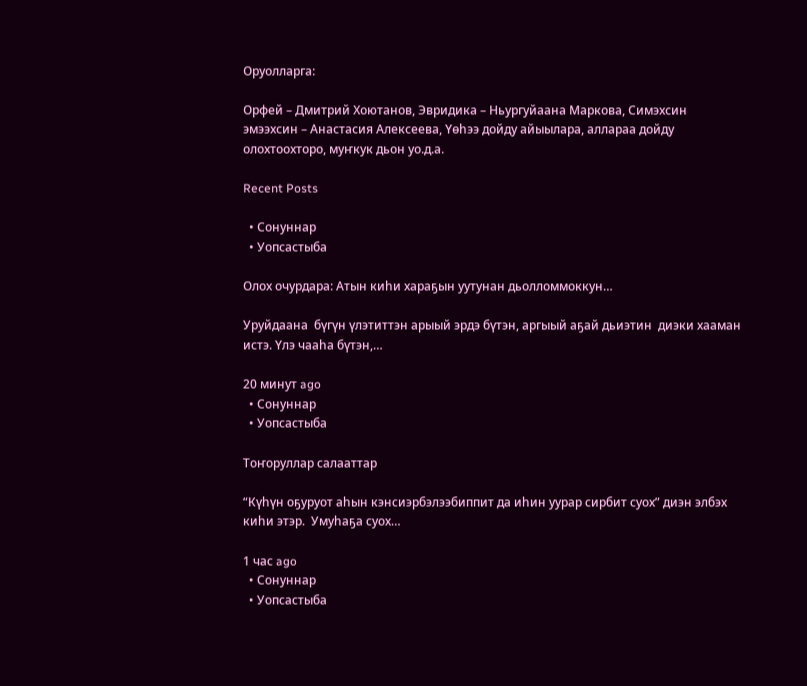Оруолларга:

Орфей – Дмитрий Хоютанов, Эвридика – Ньургуйаана Маркова, Симэхсин эмээхсин – Анастасия Алексеева, Үөһээ дойду айыылара, аллараа дойду олохтоохторо, муҥкук дьон уо.д.а.

Recent Posts

  • Сонуннар
  • Уопсастыба

Олох очурдара: Атын киһи хараҕын уутунан дьолломмоккун…

Уруйдаана  бүгүн үлэтиттэн арыый эрдэ бүтэн, аргыый аҕай дьиэтин  диэки хааман  истэ. Үлэ чааһа бүтэн,…

20 минут ago
  • Сонуннар
  • Уопсастыба

Тоҥоруллар салааттар

“Күһүн оҕуруот аһын кэнсиэрбэлээбиппит да иһин уурар сирбит суох” диэн элбэх киһи этэр.  Умуһаҕа суох…

1 час ago
  • Сонуннар
  • Уопсастыба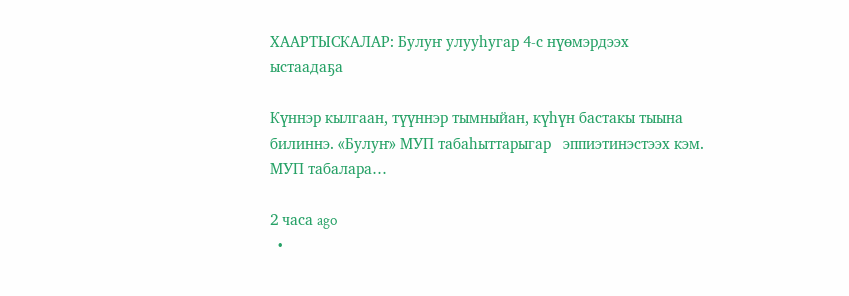ХААРТЫСКАЛАР: Булуҥ улууһугар 4-с нүөмэрдээх ыстаадаҕа

Күннэр кылгаан, түүннэр тымныйан, күһүн бастакы тыына билиннэ. «Булуҥ» МУП табаһыттарыгар   эппиэтинэстээх кэм. МУП табалара…

2 часа ago
  •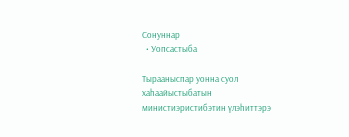Сонуннар
  • Уопсастыба

Тырааныспар уонна суол хаһаайыстыбатын министиэристибэтин үлэһиттэрэ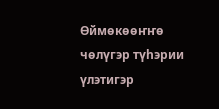Өймөкөөҥҥө чөлүгэр түһэрии үлэтигэр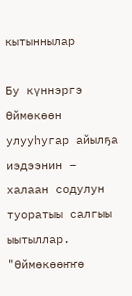кытыннылар

Бу күннэргэ Өймөкөөн улууһугар айылҕа иэдээнин – халаан содулун туоратыы салгыы ыытыллар. "Өймөкөөҥҥө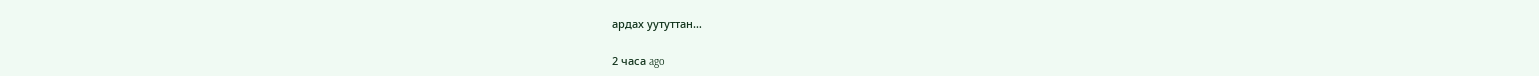ардах уутуттан…

2 часа ago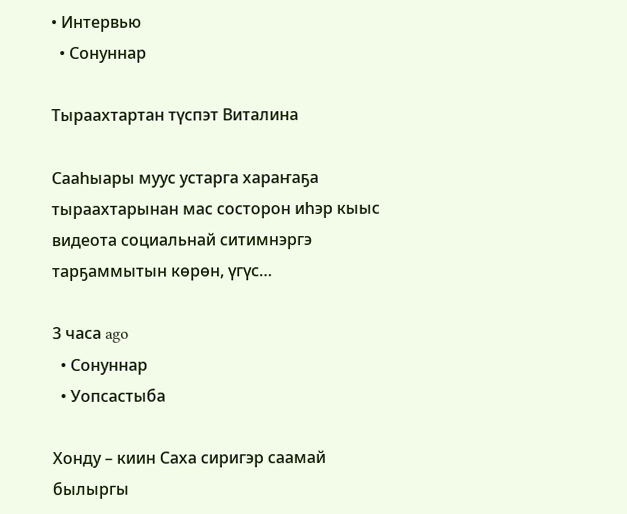• Интервью
  • Сонуннар

Тыраахтартан түспэт Виталина

Сааһыары муус устарга хараҥаҕа тыраахтарынан мас состорон иһэр кыыс видеота социальнай ситимнэргэ тарҕаммытын көрөн, үгүс…

3 часа ago
  • Сонуннар
  • Уопсастыба

Хонду – киин Саха сиригэр саамай былыргы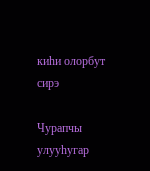киһи олорбут сирэ

Чурапчы улууһугар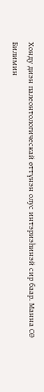Хонду диэн палеонтологическай өттүнэн олус интэриэһинэй сир баар. Манна СӨ Билимин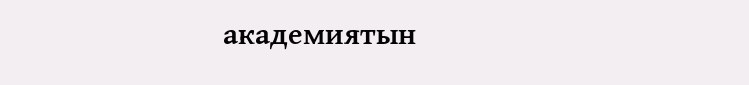академиятын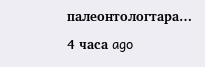палеонтологтара…

4 часа ago